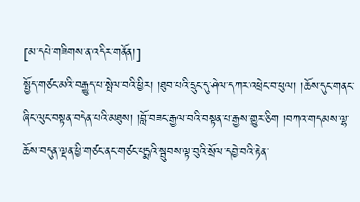[མ་དཔེ་གཟིགས་ན་འདིར་གནོན།]
སྤྱོད་གཙང་མའི་བརྒྱུད་པ་སྤེལ་བའི་ཕྱིར། །ཐུབ་པའི་དྲུང་དུ་ཤེལ་དཀར་འཕྲེང་བ་ཕུལ། །ཆོས་དུང་གནང་ཞིང་ལུང་བསྟན་བདེན་པའི་མཐུས། །བློ་བཟང་རྒྱལ་བའི་བསྟན་པ་རྒྱས་གྱུར་ཅིག །བཀའ་གདམས་ལྷ་ཆོས་བདུན་ལྡན་ཕྱི་གཙང་ནང་གཙང་པདྨའི་སྦུབས་ལྟ་བུའི་སྲོལ་དབྱེ་བའི་རྟེན་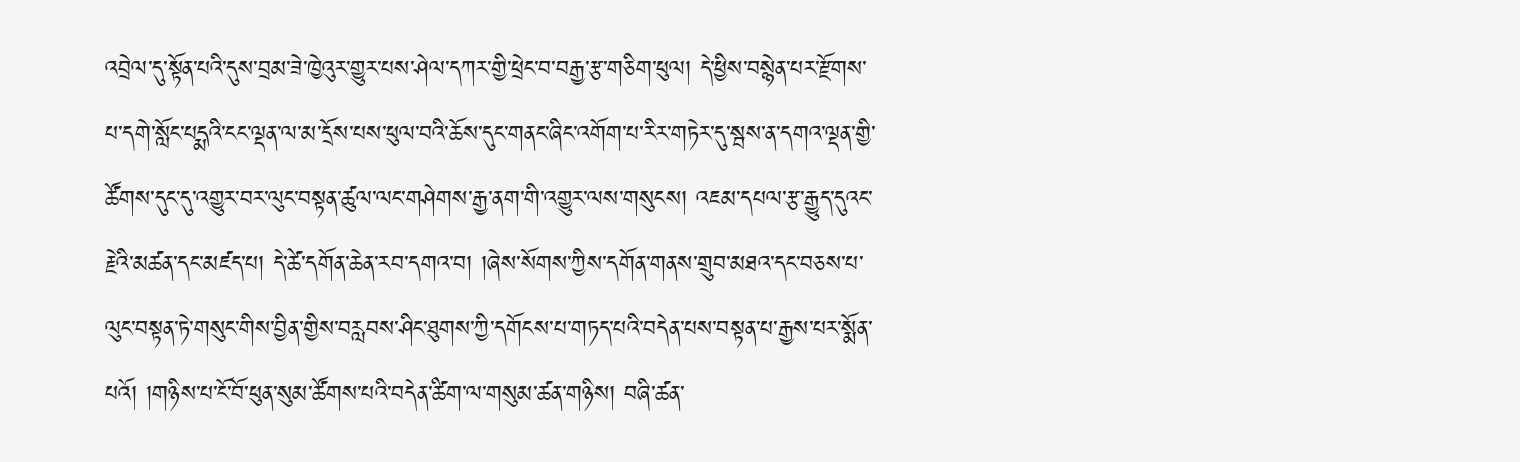འབྲེལ་དུ་སྟོན་པའི་དུས་བྲམ་ཟེ་ཁྱེའུར་གྱུར་པས་ཤེལ་དཀར་གྱི་ཕྲེང་བ་བརྒྱ་རྩ་གཅིག་ཕུལ། དེ་ཕྱིས་བསྙེན་པར་རྫོགས་པ་དགེ་སློང་པདྨའི་ངང་ལྡན་ལ་མ་དྲོས་པས་ཕུལ་བའི་ཆོས་དུང་གནང་ཞིང་འགོག་པ་རིར་གཏེར་དུ་སྦས་ན་དགའ་ལྡན་གྱི་ཚོགས་དུང་དུ་འགྱུར་བར་ལུང་བསྟན་ཚུལ་ལང་གཤེགས་རྒྱ་ནག་གི་འགྱུར་ལས་གསུངས། འཇམ་དཔལ་རྩ་རྒྱུད་དུའང་རྗེའི་མཚན་དང་མཛད་པ། དེ་ཚེ་དགོན་ཆེན་རབ་དགའ་བ། །ཞེས་སོགས་ཀྱིས་དགོན་གནས་གྲུབ་མཐའ་དང་བཅས་པ་ལུང་བསྟན་ཏེ་གསུང་གིས་བྱིན་གྱིས་བརླབས་ཤིང་ཐུགས་ཀྱི་དགོངས་པ་གཏད་པའི་བདེན་པས་བསྟན་པ་རྒྱས་པར་སྨོན་པའོ། །གཉིས་པ་ངོ་བོ་ཕུན་སུམ་ཚོགས་པའི་བདེན་ཚིག་ལ་གསུམ་ཚན་གཉིས། བཞི་ཚན་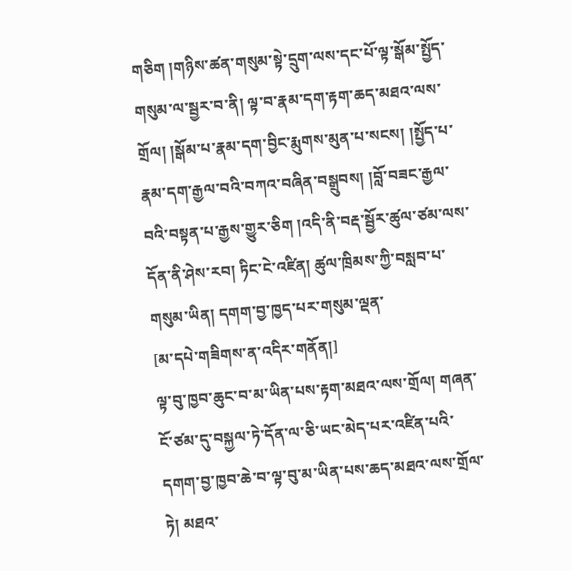གཅིག །གཉིས་ཚན་གསུམ་སྟེ་དྲུག་ལས་དང་པོ་ལྟ་སྒོམ་སྤྱོད་གསུམ་ལ་སྦྱར་བ་ནི། ལྟ་བ་རྣམ་དག་རྟག་ཆད་མཐའ་ལས་གྲོལ། །སྒོམ་པ་རྣམ་དག་བྱིང་རྨུགས་མུན་པ་སངས། །སྤྱོད་པ་རྣམ་དག་རྒྱལ་བའི་བཀའ་བཞིན་བསྒྲུབས། །བློ་བཟང་རྒྱལ་བའི་བསྟན་པ་རྒྱས་གྱུར་ཅིག །འདི་ནི་བརྡ་སྦྱོར་ཚུལ་ཙམ་ལས་དོན་ནི་ཤེས་རབ། ཏིང་ངེ་འཛིན། ཚུལ་ཁྲིམས་ཀྱི་བསླབ་པ་གསུམ་ཡིན། དགག་བྱ་ཁྱད་པར་གསུམ་ལྡན་
[མ་དཔེ་གཟིགས་ན་འདིར་གནོན།]
ལྟ་བུ་ཁྱབ་ཆུང་བ་མ་ཡིན་པས་རྟག་མཐའ་ལས་གྲོལ། གཞན་ངོ་ཙམ་དུ་བསྐྱལ་ཏེ་དོན་ལ་ཅི་ཡང་མེད་པར་འཛིན་པའི་དགག་བྱ་ཁྱབ་ཆེ་བ་ལྟ་བུ་མ་ཡིན་པས་ཆད་མཐའ་ལས་གྲོལ་ཏེ། མཐའ་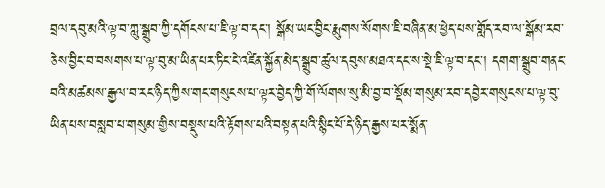བྲལ་དབུ་མའི་ལྟ་བ་ཀླུ་སྒྲུབ་ཀྱི་དགོངས་པ་ཇི་ལྟ་བ་དང་། སྒོམ་ཡང་བྱིང་རྨུགས་སོགས་ཇི་བཞིན་མ་ཕྱེད་པས་གློད་རབ་ལ་སྒོམ་རབ་ཅེས་བྱིང་བ་བསགས་པ་ལྟ་བུ་མ་ཡིན་པར་ཏིང་ངེ་འཛིན་སྐྱོན་མེད་སྒྲུབ་ཚུལ་དབུས་མཐའ་དང་ས་སྡེ་ཇི་ལྟ་བ་དང་། དགག་སྒྲུབ་གནང་བའི་མཚམས་རྒྱལ་བ་རང་ཉིད་ཀྱིས་གང་གསུངས་པ་ལྟར་བྱེད་ཀྱི་གོ་ལོགས་སུ་མི་བྱ་བ་སྡོམ་གསུམ་རབ་དབྱེར་གསུངས་པ་ལྟ་བུ་ཡིན་པས་བསླབ་པ་གསུམ་གྱིས་བསྡུས་པའི་རྟོགས་པའི་བསྟན་པའི་སྙིང་པོ་དེ་ཉིད་རྒྱས་པར་སྨོན་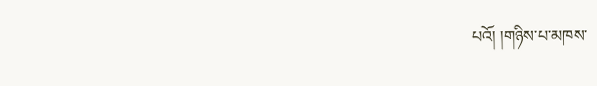པའོ། །གཉིས་པ་མཁས་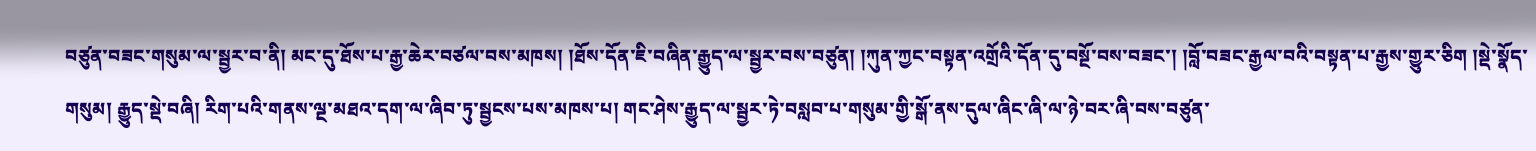བཙུན་བཟང་གསུམ་ལ་སྦྱར་བ་ནི། མང་དུ་ཐོས་པ་རྒྱ་ཆེར་བཙལ་བས་མཁས། །ཐོས་དོན་ཇི་བཞིན་རྒྱུད་ལ་སྦྱར་བས་བཙུན། །ཀུན་ཀྱང་བསྟན་འགྲོའི་དོན་དུ་བསྔོ་བས་བཟང་། །བློ་བཟང་རྒྱལ་བའི་བསྟན་པ་རྒྱས་གྱུར་ཅིག །སྡེ་སྣོད་གསུམ། རྒྱུད་སྡེ་བཞི། རིག་པའི་གནས་ལྔ་མཐའ་དག་ལ་ཞིབ་ཏུ་སྦྱངས་པས་མཁས་པ། གང་ཤེས་རྒྱུད་ལ་སྦྱར་ཏེ་བསླབ་པ་གསུམ་གྱི་སྒོ་ནས་དུལ་ཞིང་ཞི་ལ་ཉེ་བར་ཞི་བས་བཙུན་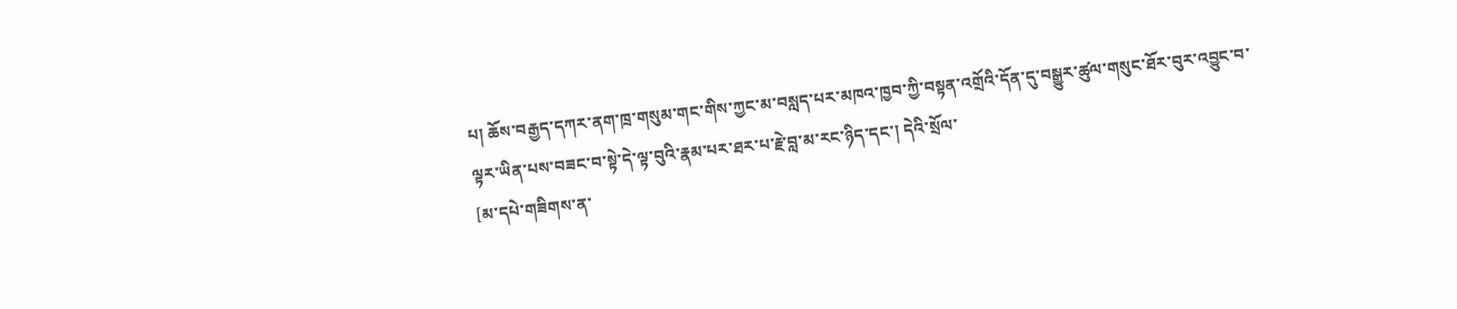པ། ཆོས་བརྒྱད་དཀར་ནག་ཁྲ་གསུམ་གང་གིས་ཀྱང་མ་བསླད་པར་མཁའ་ཁྱབ་ཀྱི་བསྟན་འགྲོའི་དོན་དུ་བསྒྱུར་ཚུལ་གསུང་ཐོར་བུར་འབྱུང་བ་ལྟར་ཡིན་པས་བཟང་བ་སྟེ་དེ་ལྟ་བུའི་རྣམ་པར་ཐར་པ་རྗེ་བླ་མ་རང་ཉིད་དང་། དེའི་སྲོལ་
[མ་དཔེ་གཟིགས་ན་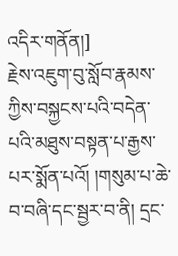འདིར་གནོན།]
རྗེས་འཇུག་བུ་སློབ་རྣམས་ཀྱིས་བསྐྱངས་པའི་བདེན་པའི་མཐུས་བསྟན་པ་རྒྱས་པར་སྨོན་པའོ། །གསུམ་པ་ཆེ་བ་བཞི་དང་སྦྱར་བ་ནི། དྲང་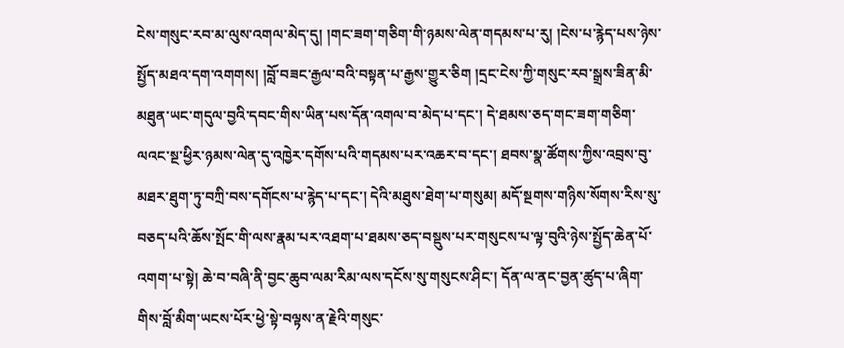ངེས་གསུང་རབ་མ་ལུས་འགལ་མེད་དུ། །གང་ཟག་གཅིག་གི་ཉམས་ལེན་གདམས་པ་རུ། །ངེས་པ་རྙེད་པས་ཉེས་སྤྱོད་མཐའ་དག་འགགས། །བློ་བཟང་རྒྱལ་བའི་བསྟན་པ་རྒྱས་གྱུར་ཅིག །དྲང་ངེས་ཀྱི་གསུང་རབ་སྒྲས་ཟིན་མི་མཐུན་ཡང་གདུལ་བྱའི་དབང་གིས་ཡིན་པས་དོན་འགལ་བ་མེད་པ་དང་། དེ་ཐམས་ཅད་གང་ཟག་གཅིག་ལའང་སྔ་ཕྱིར་ཉམས་ལེན་དུ་འཁྱེར་དགོས་པའི་གདམས་པར་འཆར་བ་དང་། ཐབས་སྣ་ཚོགས་ཀྱིས་འབྲས་བུ་མཐར་ཐུག་ཏུ་བཀྲི་བས་དགོངས་པ་རྙེད་པ་དང་། དེའི་མཐུས་ཐེག་པ་གསུམ། མདོ་སྔགས་གཉིས་སོགས་རིས་སུ་བཅད་པའི་ཆོས་སྤོང་གི་ལས་རྣམ་པར་འཐག་པ་ཐམས་ཅད་བསྡུས་པར་གསུངས་པ་ལྟ་བུའི་ཉེས་སྤྱོད་ཆེན་པོ་འགག་པ་སྟེ། ཆེ་བ་བཞི་ནི་བྱང་ཆུབ་ལམ་རིམ་ལས་དངོས་སུ་གསུངས་ཤིང་། དོན་ལ་ནང་བྱན་ཚུད་པ་ཞིག་གིས་བློ་མིག་ཡངས་པོར་ཕྱེ་སྟེ་བལྟས་ན་རྗེའི་གསུང་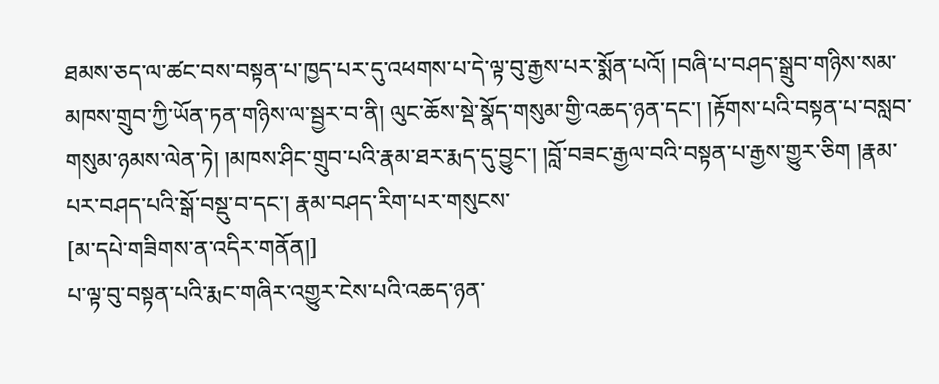ཐམས་ཅད་ལ་ཚང་བས་བསྟན་པ་ཁྱད་པར་དུ་འཕགས་པ་དེ་ལྟ་བུ་རྒྱས་པར་སྨོན་པའོ། །བཞི་པ་བཤད་སྒྲུབ་གཉིས་སམ་མཁས་གྲུབ་ཀྱི་ཡོན་ཏན་གཉིས་ལ་སྦྱར་བ་ནི། ལུང་ཆོས་སྡེ་སྣོད་གསུམ་གྱི་འཆད་ཉན་དང་། །རྟོགས་པའི་བསྟན་པ་བསླབ་གསུམ་ཉམས་ལེན་ཏེ། །མཁས་ཤིང་གྲུབ་པའི་རྣམ་ཐར་རྨད་དུ་བྱུང་། །བློ་བཟང་རྒྱལ་བའི་བསྟན་པ་རྒྱས་གྱུར་ཅིག །རྣམ་པར་བཤད་པའི་སྒོ་བསྡུ་བ་དང་། རྣམ་བཤད་རིག་པར་གསུངས་
[མ་དཔེ་གཟིགས་ན་འདིར་གནོན།]
པ་ལྟ་བུ་བསྟན་པའི་རྨང་གཞིར་འགྱུར་ངེས་པའི་འཆད་ཉན་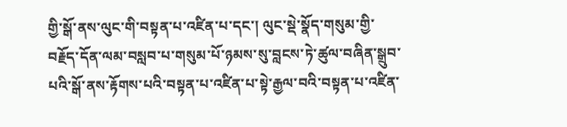གྱི་སྒོ་ནས་ལུང་གི་བསྟན་པ་འཛིན་པ་དང་། ལུང་སྡེ་སྣོད་གསུམ་གྱི་བརྗོད་དོན་ལམ་བསླབ་པ་གསུམ་པོ་ཉམས་སུ་བླངས་ཏེ་ཚུལ་བཞིན་སྒྲུབ་པའི་སྒོ་ནས་རྟོགས་པའི་བསྟན་པ་འཛིན་པ་སྟེ་རྒྱལ་བའི་བསྟན་པ་འཛིན་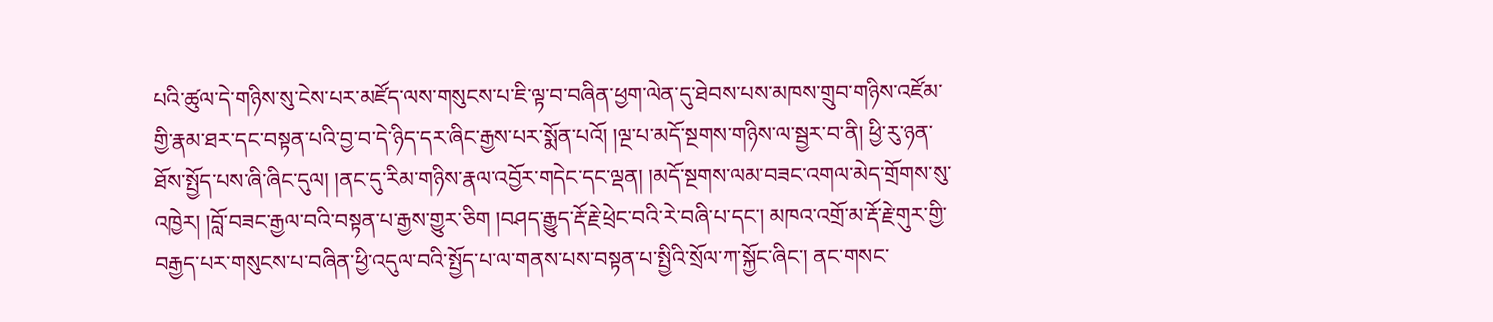པའི་ཚུལ་དེ་གཉིས་སུ་ངེས་པར་མཛོད་ལས་གསུངས་པ་ཇི་ལྟ་བ་བཞིན་ཕྱག་ལེན་དུ་ཐེབས་པས་མཁས་གྲུབ་གཉིས་འཛོམ་གྱི་རྣམ་ཐར་དང་བསྟན་པའི་བྱ་བ་དེ་ཉིད་དར་ཞིང་རྒྱས་པར་སྨོན་པའོ། །ལྔ་པ་མདོ་སྔགས་གཉིས་ལ་སྦྱར་བ་ནི། ཕྱི་རུ་ཉན་ཐོས་སྤྱོད་པས་ཞི་ཞིང་དུལ། །ནང་དུ་རིམ་གཉིས་རྣལ་འབྱོར་གདེང་དང་ལྡན། །མདོ་སྔགས་ལམ་བཟང་འགལ་མེད་གྲོགས་སུ་འཁྱེར། །བློ་བཟང་རྒྱལ་བའི་བསྟན་པ་རྒྱས་གྱུར་ཅིག །བཤད་རྒྱུད་རྡོ་རྗེ་ཕྲེང་བའི་རེ་བཞི་པ་དང་། མཁའ་འགྲོ་མ་རྡོ་རྗེ་གུར་གྱི་བརྒྱད་པར་གསུངས་པ་བཞིན་ཕྱི་འདུལ་བའི་སྤྱོད་པ་ལ་གནས་པས་བསྟན་པ་སྤྱིའི་སྲོལ་ཀ་སྐྱོང་ཞིང་། ནང་གསང་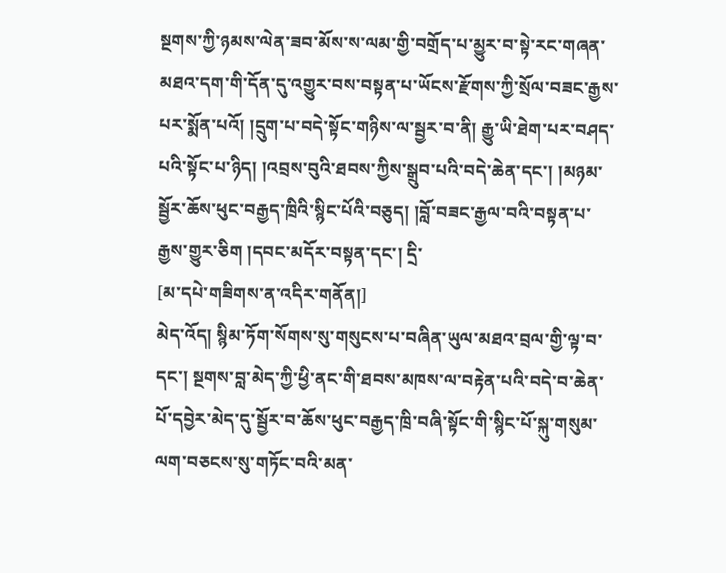སྔགས་ཀྱི་ཉམས་ལེན་ཟབ་མོས་ས་ལམ་གྱི་བགྲོད་པ་མྱུར་བ་སྟེ་རང་གཞན་མཐའ་དག་གི་དོན་དུ་འགྱུར་བས་བསྟན་པ་ཡོངས་རྫོགས་ཀྱི་སྲོལ་བཟང་རྒྱས་པར་སྨོན་པའོ། །དྲུག་པ་བདེ་སྟོང་གཉིས་ལ་སྦྱར་བ་ནི། རྒྱུ་ཡི་ཐེག་པར་བཤད་པའི་སྟོང་པ་ཉིད། །འབྲས་བུའི་ཐབས་ཀྱིས་སྒྲུབ་པའི་བདེ་ཆེན་དང་། །མཉམ་སྦྱོར་ཆོས་ཕུང་བརྒྱད་ཁྲིའི་སྙིང་པོའི་བཅུད། །བློ་བཟང་རྒྱལ་བའི་བསྟན་པ་རྒྱས་གྱུར་ཅིག །དབང་མདོར་བསྟན་དང་། དྲི་
[མ་དཔེ་གཟིགས་ན་འདིར་གནོན།]
མེད་འོད། སྙིམ་ཏོག་སོགས་སུ་གསུངས་པ་བཞིན་ཡུལ་མཐའ་བྲལ་གྱི་ལྟ་བ་དང་། སྔགས་བླ་མེད་ཀྱི་ཕྱི་ནང་གི་ཐབས་མཁས་ལ་བརྟེན་པའི་བདེ་བ་ཆེན་པོ་དབྱེར་མེད་དུ་སྦྱོར་བ་ཆོས་ཕུང་བརྒྱད་ཁྲི་བཞི་སྟོང་གི་སྙིང་པོ་སྐུ་གསུམ་ལག་བཅངས་སུ་གཏོང་བའི་མན་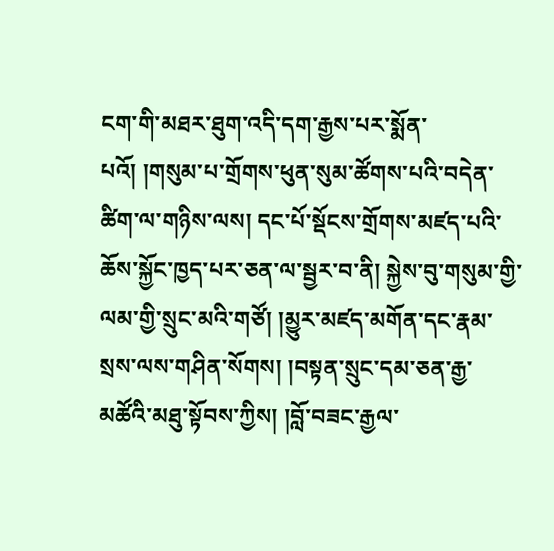ངག་གི་མཐར་ཐུག་འདི་དག་རྒྱས་པར་སྨོན་པའོ། །གསུམ་པ་གྲོགས་ཕུན་སུམ་ཚོགས་པའི་བདེན་ཚིག་ལ་གཉིས་ལས། དང་པོ་སྡོངས་གྲོགས་མཛད་པའི་ཆོས་སྐྱོང་ཁྱད་པར་ཅན་ལ་སྦྱར་བ་ནི། སྐྱེས་བུ་གསུམ་གྱི་ལམ་གྱི་སྲུང་མའི་གཙོ། །མྱུར་མཛད་མགོན་དང་རྣམ་སྲས་ལས་གཤིན་སོགས། །བསྟན་སྲུང་དམ་ཅན་རྒྱ་མཚོའི་མཐུ་སྟོབས་ཀྱིས། །བློ་བཟང་རྒྱལ་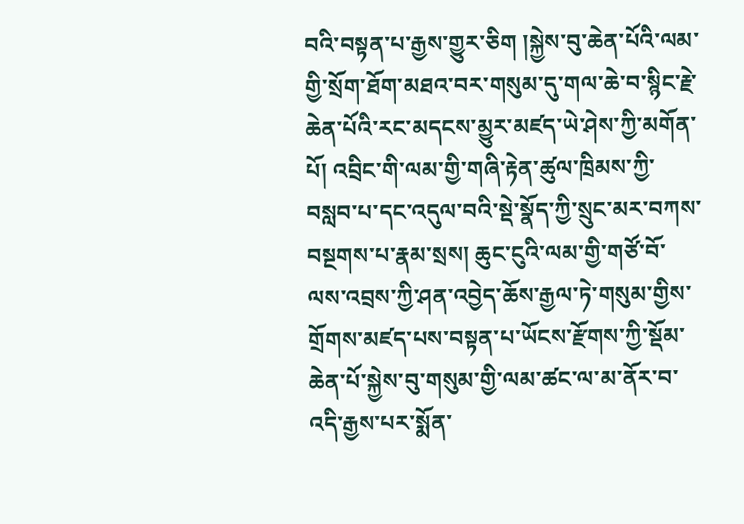བའི་བསྟན་པ་རྒྱས་གྱུར་ཅིག །སྐྱེས་བུ་ཆེན་པོའི་ལམ་གྱི་སྲོག་ཐོག་མཐའ་བར་གསུམ་དུ་གལ་ཆེ་བ་སྙིང་རྗེ་ཆེན་པོའི་རང་མདངས་མྱུར་མཛད་ཡེ་ཤེས་ཀྱི་མགོན་པོ། འབྲིང་གི་ལམ་གྱི་གཞི་རྟེན་ཚུལ་ཁྲིམས་ཀྱི་བསླབ་པ་དང་འདུལ་བའི་སྡེ་སྣོད་ཀྱི་སྲུང་མར་བཀས་བསྔགས་པ་རྣམ་སྲས། ཆུང་ངུའི་ལམ་གྱི་གཙོ་བོ་ལས་འབྲས་ཀྱི་ཤན་འབྱེད་ཆོས་རྒྱལ་ཏེ་གསུམ་གྱིས་གྲོགས་མཛད་པས་བསྟན་པ་ཡོངས་རྫོགས་ཀྱི་སྡོམ་ཆེན་པོ་སྐྱེས་བུ་གསུམ་གྱི་ལམ་ཚང་ལ་མ་ནོར་བ་འདི་རྒྱས་པར་སྨོན་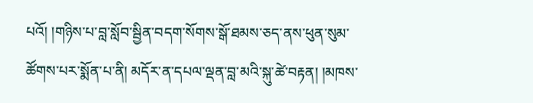པའོ། །གཉིས་པ་བླ་སློབ་སྦྱིན་བདག་སོགས་སྒོ་ཐམས་ཅད་ནས་ཕུན་སུམ་ཚོགས་པར་སྨོན་པ་ནི། མདོར་ན་དཔལ་ལྡན་བླ་མའི་སྐུ་ཚེ་བརྟན། །མཁས་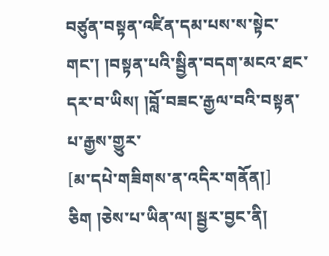བཙུན་བསྟན་འཛིན་དམ་པས་ས་སྟེང་གང་། །བསྟན་པའི་སྦྱིན་བདག་མངའ་ཐང་དར་བ་ཡིས། །བློ་བཟང་རྒྱལ་བའི་བསྟན་པ་རྒྱས་གྱུར་
[མ་དཔེ་གཟིགས་ན་འདིར་གནོན།]
ཅིག །ཅེས་པ་ཡིན་ལ། སྦྱར་བྱང་ནི།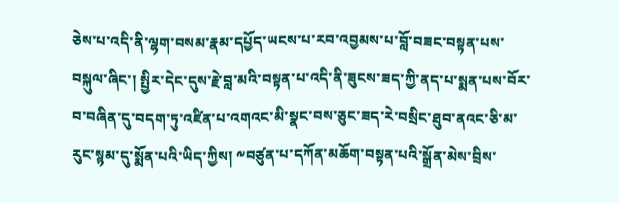ཅེས་པ་འདི་ནི་ལྷག་བསམ་རྣམ་དཔྱོད་ཡངས་པ་རབ་འབྱམས་པ་བློ་བཟང་བསྟན་པས་བསྐུལ་ཞིང་། སྤྱིར་དེང་དུས་རྗེ་བླ་མའི་བསྟན་པ་འདི་ནི་ཟུངས་ཟད་ཀྱི་ནད་པ་སྨན་པས་བོར་བ་བཞིན་དུ་བདག་ཏུ་འཛིན་པ་འགའང་མི་སྣང་བས་ཅུང་ཟད་རེ་བསྲིང་ཐུབ་ནའང་ཅི་མ་རུང་སྙམ་དུ་སྨོན་པའི་ཡིད་ཀྱིས། ༸བཙུན་པ་དཀོན་མཆོག་བསྟན་པའི་སྒྲོན་མེས་བྲིས་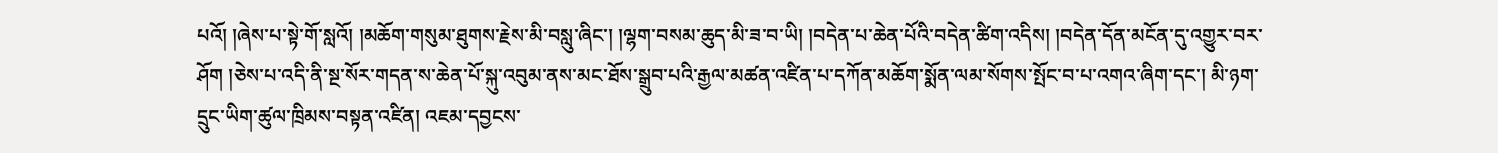པའོ། །ཞེས་པ་སྟེ་གོ་སླའོ། །མཆོག་གསུམ་ཐུགས་རྗེས་མི་བསླུ་ཞིང་། །ལྷག་བསམ་ཆུད་མི་ཟ་བ་ཡི། །བདེན་པ་ཆེན་པོའི་བདེན་ཚིག་འདིས། །བདེན་དོན་མངོན་དུ་འགྱུར་བར་ཤོག །ཅེས་པ་འདི་ནི་སྔ་སོར་གདན་ས་ཆེན་པོ་སྐུ་འབུམ་ནས་མང་ཐོས་སྒྲུབ་པའི་རྒྱལ་མཚན་འཛིན་པ་དཀོན་མཆོག་སྨོན་ལམ་སོགས་སྤོང་བ་པ་འགའ་ཞིག་དང་། མི་ཉག་དྲུང་ཡིག་ཚུལ་ཁྲིམས་བསྟན་འཛིན། འཇམ་དབྱངས་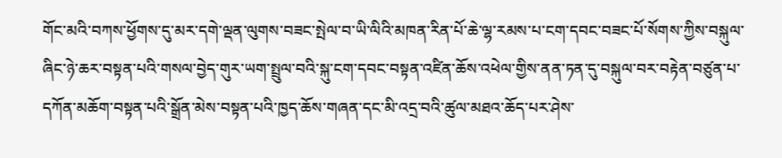གོང་མའི་བཀས་ཕྱོགས་དུ་མར་དགེ་ལྡན་ལུགས་བཟང་སྤེལ་བ་ཡི་ལིའི་མཁན་རིན་པོ་ཆེ་ལྷ་རམས་པ་ངག་དབང་བཟང་པོ་སོགས་ཀྱིས་བསྐུལ་ཞིང་ཉེ་ཆར་བསྟན་པའི་གསལ་བྱེད་གུར་ཡག་སྤྲུལ་བའི་སྐུ་ངག་དབང་བསྟན་འཛིན་ཆོས་འཕེལ་གྱིས་ནན་ཏན་དུ་བསྐུལ་བར་བརྟེན་བཙུན་པ་དཀོན་མཆོག་བསྟན་པའི་སྒྲོན་མེས་བསྟན་པའི་ཁྱད་ཆོས་གཞན་དང་མི་འདྲ་བའི་ཚུལ་མཐའ་ཆོད་པར་ཤེས་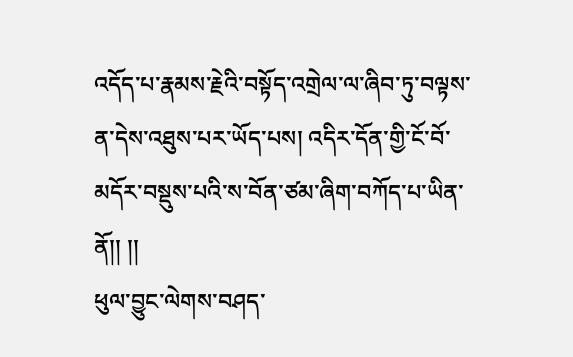འདོད་པ་རྣམས་རྗེའི་བསྟོད་འགྲེལ་ལ་ཞིབ་ཏུ་བལྟས་ན་དེས་འཐུས་པར་ཡོད་པས། འདིར་དོན་གྱི་ངོ་བོ་མདོར་བསྡུས་པའི་ས་བོན་ཙམ་ཞིག་བཀོད་པ་ཡིན་ནོ།། །།
ཕུལ་བྱུང་ལེགས་བཤད་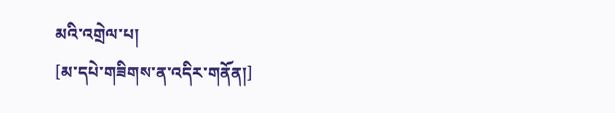མའི་འགྲེལ་པ།
[མ་དཔེ་གཟིགས་ན་འདིར་གནོན།]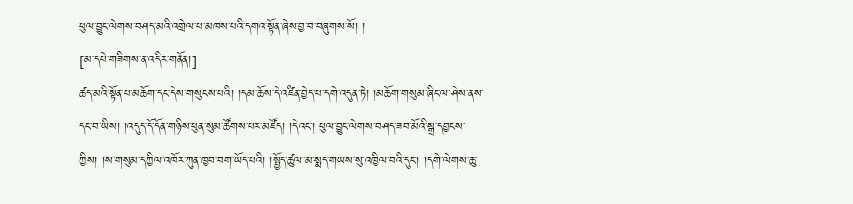ཕུལ་བྱུང་ལེགས་བཤད་མའི་འགྲེལ་པ་མཁས་པའི་དགའ་སྟོན་ཞེས་བྱ་བ་བཞུགས་སོ། །
[མ་དཔེ་གཟིགས་ན་འདིར་གནོན།]
ཚད་མའི་སྟོན་པ་མཆོག་དང་དེས་གསུངས་པའི། །དམ་ཆོས་དེ་འཛིན་བྱེད་པ་དགེ་འདུན་ཏེ། །མཆོག་གསུམ་ཞིང་ལ་ཤེས་ནས་དང་བ་ཡིས། །འདུད་དོ་དོན་གཉིས་ཕུན་སུམ་ཚོགས་པར་མཛོད། །དེའང་། ཕུལ་བྱུང་ལེགས་བཤད་ཟབ་མོའི་སྒྲ་དབྱངས་ཀྱིས། །ས་གསུམ་དཀྱིལ་འཁོར་ཀུན་ཁྱབ་བག་ཡོད་པའི། །སྤྱོད་ཚུལ་མ་སྨད་གཡས་སུ་འཁྱིལ་བའི་དུང་། །དགེ་ལེགས་ཆུ་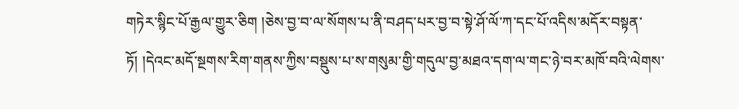གཏེར་སྙིང་པོ་རྒྱལ་གྱུར་ཅིག །ཅེས་བྱ་བ་ལ་སོགས་པ་ནི་བཤད་པར་བྱ་བ་སྟེ་ཤོ་ལོ་ཀ་དང་པོ་འདིས་མདོར་བསྟན་ཏོ། །དེའང་མདོ་སྔགས་རིག་གནས་ཀྱིས་བསྡུས་པ་ས་གསུམ་གྱི་གདུལ་བྱ་མཐའ་དག་ལ་གང་ཉེ་བར་མཁོ་བའི་ལེགས་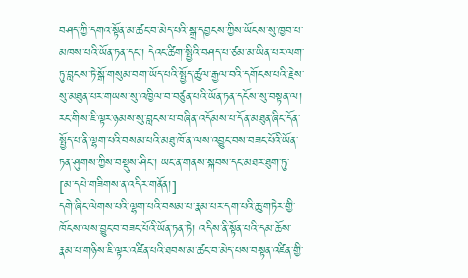བཤད་ཀྱི་དགའ་སྟོན་མ་ཚང་བ་མེད་པའི་སྒྲ་དབྱངས་ཀྱིས་ཡོངས་སུ་ཁྱབ་པ་མཁས་པའི་ཡོན་ཏན་དང་། དེའང་ཚིག་སྤྱིའི་བཤད་པ་ཙམ་མ་ཡིན་པར་ལག་ཏུ་བླངས་ཏེ་སྒོ་གསུམ་བག་ཡོད་པའི་སྤྱོད་ཚུལ་རྒྱལ་བའི་དགོངས་པའི་རྗེས་སུ་མཐུན་པར་གཡས་སུ་འཁྱིལ་བ་བཙུན་པའི་ཡོན་ཏན་དངོས་སུ་བསྟན་ལ། རང་གིས་ཇི་ལྟར་ཉམས་སུ་བླངས་པ་བཞིན་འདོམས་པ་དོན་མཐུན་ཞིང་དོན་སྤྱོད་པ་ནི་ལྷག་པའི་བསམ་པའི་མཐུ་ཁོ་ན་ལས་འབྱུང་བས་བཟང་པོའི་ཡོན་ཏན་ཤུགས་ཀྱིས་བསྡུས་ཤིང་། ཡང་ན་གནས་སྐབས་དང་མཐར་ཐུག་ཏུ་
[མ་དཔེ་གཟིགས་ན་འདིར་གནོན།]
དགེ་ཞིང་ལེགས་པའི་ལྷག་པའི་བསམ་པ་རྣམ་པར་དག་པའི་ཆུ་གཏེར་གྱི་ཁོངས་ལས་བྱུང་བ་བཟང་པོའི་ཡོན་ཏན་ཏེ། འདིས་ནི་སྟོན་པའི་དམ་ཆོས་རྣམ་པ་གཉིས་ཇི་ལྟར་འཛིན་པའི་ཐབས་མ་ཚང་བ་མེད་པས་བསྟན་འཛིན་གྱི་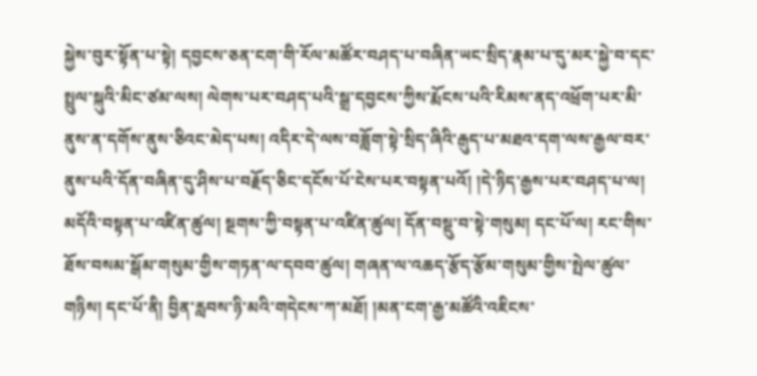སྐྱེས་བུར་སྟོན་པ་སྟེ། དབྱངས་ཅན་ངག་གི་རོལ་མཚོར་བཤད་པ་བཞིན་ཡང་སྲིད་རྣམ་པ་དུ་མར་སྐྱེ་བ་དང་སྤྲུལ་སྐུའི་མིང་ཙམ་ལས། ལེགས་པར་བཤད་པའི་སྒྲ་དབྱངས་ཀྱིས་རྨོངས་པའི་རིམས་ནད་འཕྲོག་པར་མི་ནུས་ན་དགོས་ནུས་ཅིའང་མེད་པས། འདིར་དེ་ལས་བཟློག་སྟེ་སྲིད་ཞིའི་རྒུད་པ་མཐའ་དག་ལས་རྒྱལ་བར་ནུས་པའི་དོན་བཞིན་དུ་ཤིས་པ་བརྗོད་ཅིང་དངོས་པོ་ངེས་པར་བསྟན་པའོ། །དེ་ཉིད་རྒྱས་པར་བཤད་པ་ལ། མདོའི་བསྟན་པ་འཛིན་ཚུལ། སྔགས་ཀྱི་བསྟན་པ་འཛིན་ཚུལ། དོན་བསྡུ་བ་སྟེ་གསུམ། དང་པོ་ལ། རང་གིས་ཐོས་བསམ་སྒོམ་གསུམ་གྱིས་གཏན་ལ་དབབ་ཚུལ། གཞན་ལ་འཆད་རྩོད་རྩོམ་གསུམ་གྱིས་སྤེལ་ཚུལ་གཉིས། དང་པོ་ནི། བྱིན་རླབས་ཉི་མའི་གདེངས་ཀ་མཐོ། །མན་ངག་རྒྱ་མཚོའི་འཇིངས་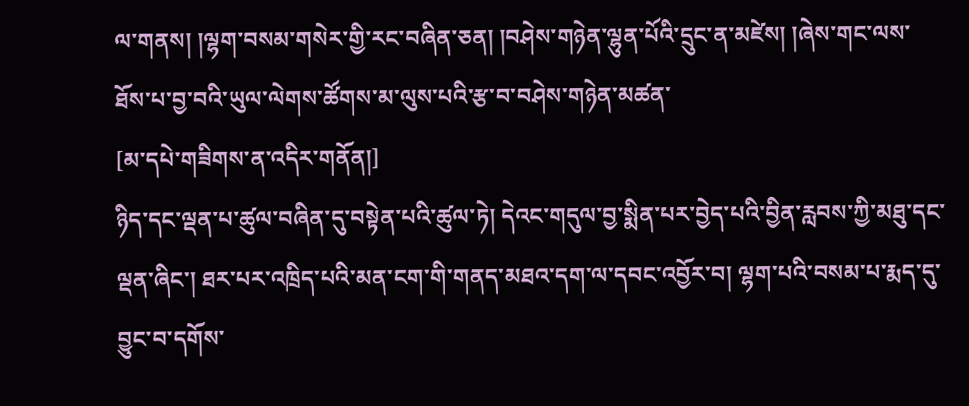ལ་གནས། །ལྷག་བསམ་གསེར་གྱི་རང་བཞིན་ཅན། །བཤེས་གཉེན་ལྷུན་པོའི་དྲུང་ན་མཛེས། །ཞེས་གང་ལས་ཐོས་པ་བྱ་བའི་ཡུལ་ལེགས་ཚོགས་མ་ལུས་པའི་རྩ་བ་བཤེས་གཉེན་མཚན་
[མ་དཔེ་གཟིགས་ན་འདིར་གནོན།]
ཉིད་དང་ལྡན་པ་ཚུལ་བཞིན་དུ་བསྟེན་པའི་ཚུལ་ཏེ། དེའང་གདུལ་བྱ་སྨིན་པར་བྱེད་པའི་བྱིན་རླབས་ཀྱི་མཐུ་དང་ལྡན་ཞིང་། ཐར་པར་འཁྲིད་པའི་མན་ངག་གི་གནད་མཐའ་དག་ལ་དབང་འབྱོར་བ། ལྷག་པའི་བསམ་པ་རྨད་དུ་བྱུང་བ་དགོས་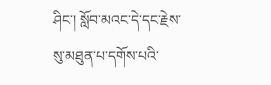ཤིང་། སློབ་མའང་དེ་དང་རྗེས་སུ་མཐུན་པ་དགོས་པའི་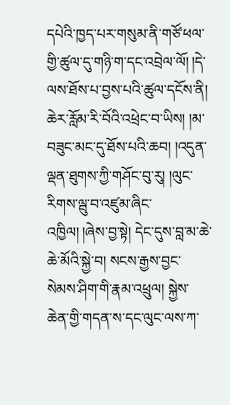དཔེའི་ཁྱད་པར་གསུམ་ནི་གཙོ་ཕལ་གྱི་ཚུལ་དུ་གཉི་ག་དང་འབྲེལ་ལོ། །དེ་ལས་ཐོས་པ་བྱས་པའི་ཚུལ་དངོས་ནི། ཆེར་རློམ་རི་བོའི་འཕྲེང་བ་ཡིས། །མ་བཟུང་མང་དུ་ཐོས་པའི་ཆབ། །འདུན་ལྡན་ཐུགས་ཀྱི་གཤོང་བུ་རུ། །ལུང་རིགས་ལྦུ་བ་འཛུམ་ཞིང་འཁྱིལ། །ཞེས་བྱ་སྟེ། དེང་དུས་བླ་མ་ཆེ་ཆེ་མོའི་སྐྱེ་བ། སངས་རྒྱས་བྱང་སེམས་ཤིག་གི་རྣམ་འཕྲུལ། སྐྱེས་ཆེན་གྱི་གདན་ས་དང་ལུང་ལས་ཀ་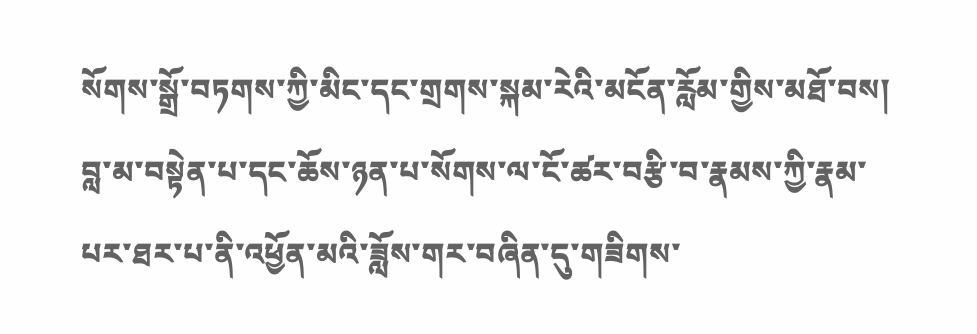སོགས་སྒྲོ་བཏགས་ཀྱི་མིང་དང་གྲགས་སྐམ་རེའི་མངོན་རློམ་གྱིས་མཐོ་བས། བླ་མ་བསྟེན་པ་དང་ཆོས་ཉན་པ་སོགས་ལ་ངོ་ཚར་བརྩི་བ་རྣམས་ཀྱི་རྣམ་པར་ཐར་པ་ནི་འཕྱོན་མའི་ཟློས་གར་བཞིན་དུ་གཟིགས་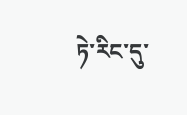ཏེ་རིང་དུ་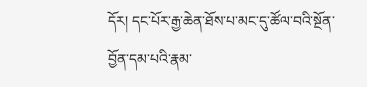དོར། དང་པོར་རྒྱ་ཆེན་ཐོས་པ་མང་དུ་ཚོལ་བའི་སྔོན་བྱོན་དམ་པའི་རྣམ་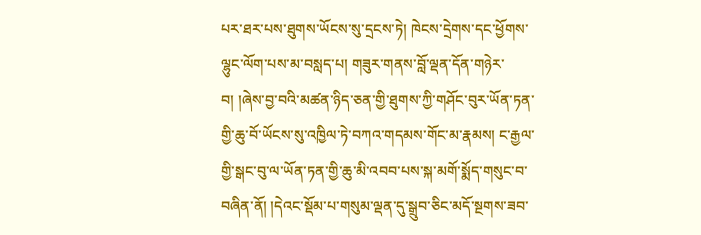པར་ཐར་པས་ཐུགས་ཡོངས་སུ་དྲངས་ཏེ། ཁེངས་དྲེགས་དང་ཕྱོགས་ལྷུང་ལོག་པས་མ་བསླད་པ། གཟུར་གནས་བློ་ལྡན་དོན་གཉེར་བ། །ཞེས་བྱ་བའི་མཚན་ཉིད་ཅན་གྱི་ཐུགས་ཀྱི་གཤོང་བུར་ཡོན་ཏན་གྱི་ཆུ་བོ་ཡོངས་སུ་འཁྱིལ་ཏེ་བཀའ་གདམས་གོང་མ་རྣམས། ང་རྒྱལ་གྱི་སྒང་བུ་ལ་ཡོན་ཏན་གྱི་ཆུ་མི་འབབ་པས་སྐ་མགོ་སྨོད་གསུང་བ་བཞིན་ནོ། །དེའང་སྡོམ་པ་གསུམ་ལྡན་དུ་སྒྲུབ་ཅིང་མདོ་སྔགས་ཟབ་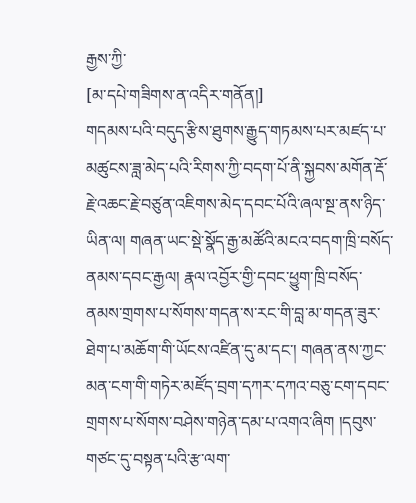རྒྱས་ཀྱི་
[མ་དཔེ་གཟིགས་ན་འདིར་གནོན།]
གདམས་པའི་བདུད་རྩིས་ཐུགས་རྒྱུད་གཏམས་པར་མཛད་པ་མཚུངས་ཟླ་མེད་པའི་རིགས་ཀྱི་བདག་པོ་ནི་སྐྱབས་མགོན་རྡོ་རྗེ་འཆང་རྗེ་བཙུན་འཇིགས་མེད་དབང་པོའི་ཞལ་སྔ་ནས་ཉིད་ཡིན་ལ། གཞན་ཡང་སྡེ་སྣོད་རྒྱ་མཚོའི་མངའ་བདག་ཁྲི་བསོད་ནམས་དབང་རྒྱལ། རྣལ་འབྱོར་གྱི་དབང་ཕྱུག་ཁྲི་བསོད་ནམས་གྲགས་པ་སོགས་གདན་ས་རང་གི་བླ་མ་གདན་ཟུར་ཐེག་པ་མཆོག་གི་ཡོངས་འཛིན་དུ་མ་དང་། གཞན་ནས་ཀྱང་མན་ངག་གི་གཏེར་མཛོད་བྲག་དཀར་དཀའ་བཅུ་ངག་དབང་གྲགས་པ་སོགས་བཤེས་གཉེན་དམ་པ་འགའ་ཞིག །དབུས་གཙང་དུ་བསྟན་པའི་རྩ་ལག་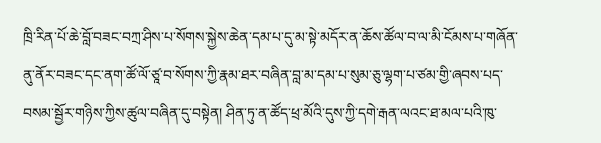ཁྲི་རིན་པོ་ཆེ་བློ་བཟང་བཀྲ་ཤིས་པ་སོགས་སྐྱེས་ཆེན་དམ་པ་དུ་མ་སྟེ་མདོར་ན་ཆོས་ཚོལ་བ་ལ་མི་ངོམས་པ་གཞོན་ནུ་ནོར་བཟང་དང་ནག་ཚོ་ལོ་ཙཱ་བ་སོགས་ཀྱི་རྣམ་ཐར་བཞིན་བླ་མ་དམ་པ་སུམ་ཅུ་ལྷག་པ་ཙམ་གྱི་ཞབས་པད་བསམ་སྦྱོར་གཉིས་ཀྱིས་ཚུལ་བཞིན་དུ་བསྟེན། ཤིན་ཏུ་ན་ཚོད་ཕྲ་མོའི་དུས་ཀྱི་དགེ་རྒན་ལའང་ཐ་མལ་པའི་ཁུ་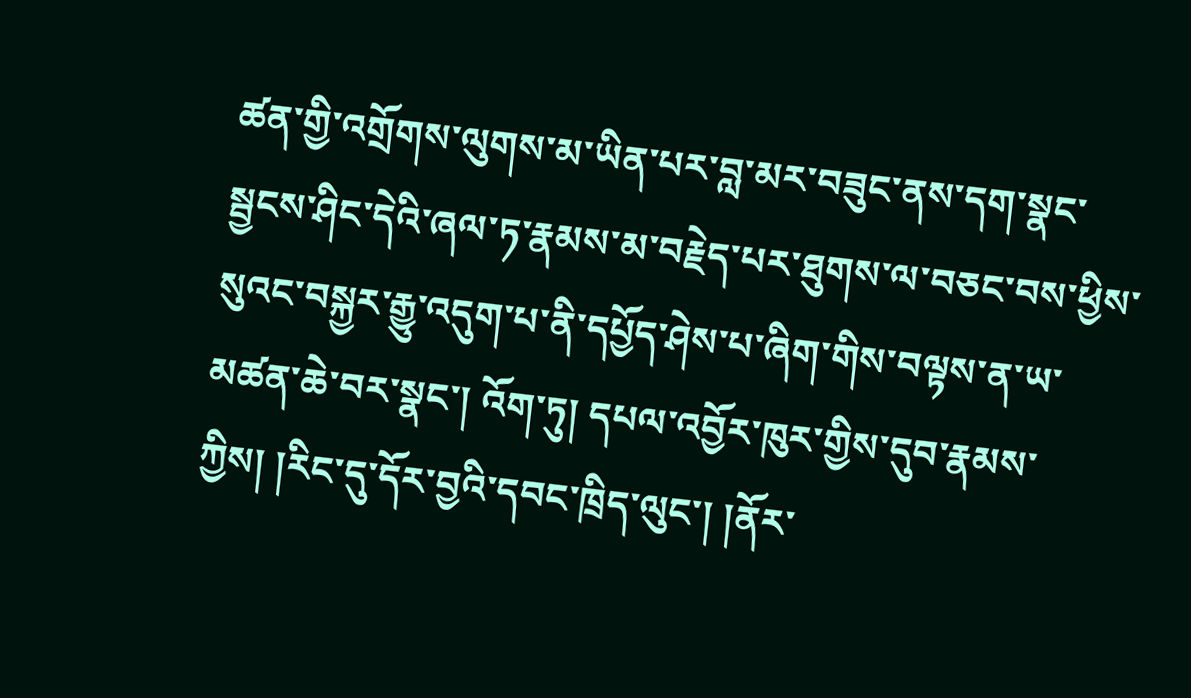ཚན་གྱི་འགྲོགས་ལུགས་མ་ཡིན་པར་བླ་མར་བཟུང་ནས་དག་སྣང་སྦྱངས་ཤིང་དེའི་ཞལ་ཏ་རྣམས་མ་བརྗེད་པར་ཐུགས་ལ་བཅང་བས་ཕྱིས་སུའང་བསྐྱར་རྒྱུ་འདུག་པ་ནི་དཔྱོད་ཤེས་པ་ཞིག་གིས་བལྟས་ན་ཡ་མཚན་ཆེ་བར་སྣང་། འོག་ཏུ། དཔལ་འབྱོར་ཁུར་གྱིས་དུབ་རྣམས་ཀྱིས། །རིང་དུ་དོར་བྱའི་དབང་ཁྲིད་ལུང་། །ནོར་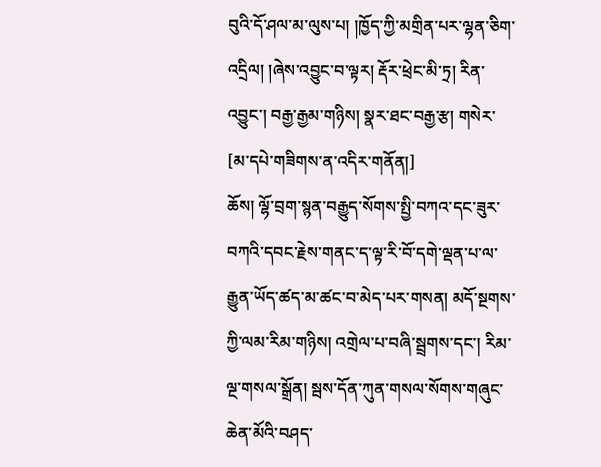བུའི་དོ་ཤལ་མ་ལུས་པ། །ཁྱོད་ཀྱི་མགྲིན་པར་ལྷན་ཅིག་འདྲིལ། །ཞེས་འབྱུང་བ་ལྟར། རྡོར་ཕྲེང་མི་ཏྲ། རིན་འབྱུང་། བརྒྱ་རྒྱམ་གཉིས། སྣར་ཐང་བརྒྱ་རྩ། གསེར་
[མ་དཔེ་གཟིགས་ན་འདིར་གནོན།]
ཆོས། ལྷོ་བྲག་སྙན་བརྒྱུད་སོགས་སྤྱི་བཀའ་དང་ཟུར་བཀའི་དབང་རྗེས་གནང་ད་ལྟ་རི་བོ་དགེ་ལྡན་པ་ལ་རྒྱུན་ཡོད་ཚད་མ་ཚང་བ་མེད་པར་གསན། མདོ་སྔགས་ཀྱི་ལམ་རིམ་གཉིས། འགྲེལ་པ་བཞི་སྦྲགས་དང་། རིམ་ལྔ་གསལ་སྒྲོན། སྦས་དོན་ཀུན་གསལ་སོགས་གཞུང་ཆེན་མོའི་བཤད་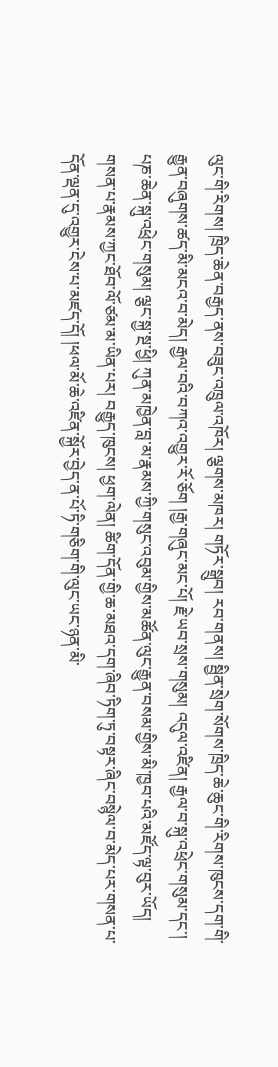ལུང་གི་རིགས། ཁྲིད་ཆེན་བརྒྱད་ནས་བཟུང་འཁྲུལ་འཁོར། ལྕགས་མཁར། གཏོར་སྒྲུབ། རབ་གནས། སྦྱིན་སྲེག་སོགས་ཁྲིད་ཆེ་ཆུང་གི་རིགས་ཁུངས་དག་གི་རྒྱུན་བཞུགས་ཚད་མི་མངའ་བ་མེད། རྒྱལ་བའི་བཀའ་འགྱུར་རོ་ཅོག །རྒྱ་གཞུང་མང་པོ། རྗེ་ཡབ་སྲས་གསུམ། འདུལ་འཛིན། རྒྱལ་བ་སྐུ་འཕྲེང་གསུམ་དང་། པཎ་ཆེན་སྐུ་འཕྲེང་གསུམ། ལྕང་སྐྱ་སྔ་ཕྱི། ཀུན་མཁྱེན་བླ་མ་རྣམས་ཀྱི་གསུང་འབུམ་གྱིས་མཚོན་ལུང་རྒྱུན་བསམ་གྱིས་མི་ཁྱབ་པའི་མཛོད་ལྟ་བུར་ཡོད། གསན་པ་རྣམས་ཀྱང་ཐོབ་ལོ་ཙམ་མ་ཡིན་པར། བརྒྱུད་ཁུངས། ཕྱག་ལེན། ཚིག་དོན་གྱི་ཆ་མཐའ་དག་ཞིབ་ཏིག་ཏུ་བསྟར་ཞིང་བསྙེལ་བ་མེད་པར་གསན་པ་དོན་ལྡན་དུ་འགྱུར་ངེས་པ་མཛད་དོ། །ཕལ་མོ་ཆེ་འཛིན་སྐྱོར་བྱེད་ན་པོ་ཏི་གཅིག་གི་ལུང་ཡང་ཉན་མི་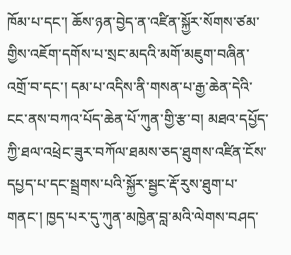ཁོམ་པ་དང་། ཆོས་ཉན་བྱེད་ན་འཛིན་སྐྱོར་སོགས་ཙམ་གྱིས་འཇོག་དགོས་པ་སྲང་མདའི་མགོ་མཇུག་བཞིན་འགྲོ་བ་དང་། དམ་པ་འདིས་ནི་གསན་པ་རྒྱ་ཆེན་དེའི་ངང་ནས་བཀའ་པོད་ཆེན་པོ་ཀུན་གྱི་རྩ་བ། མཐའ་དཔྱོད་ཀྱི་ཐལ་འཕྲེང་ཟུར་བཀོལ་ཐམས་ཅད་ཐུགས་འཛིན་ངོས་དཔྱད་པ་དང་སྦྲགས་པའི་སྐྱོར་སྦྱང་རྡོ་རུས་ཐུག་པ་གནང་། ཁྱད་པར་དུ་ཀུན་མཁྱེན་བླ་མའི་ལེགས་བཤད་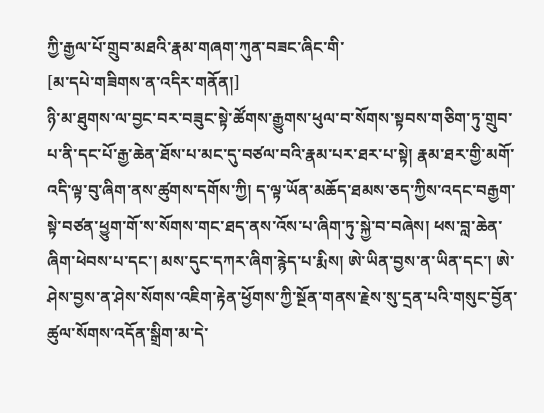ཀྱི་རྒྱལ་པོ་གྲུབ་མཐའི་རྣམ་གཞག་ཀུན་བཟང་ཞིང་གི་
[མ་དཔེ་གཟིགས་ན་འདིར་གནོན།]
ཉི་མ་ཐུགས་ལ་བྱང་བར་བཟུང་སྟེ་ཚོགས་རྒྱུགས་ཕུལ་བ་སོགས་སྟབས་གཅིག་ཏུ་གྲུབ་པ་ནི་དང་པོ་རྒྱ་ཆེན་ཐོས་པ་མང་དུ་བཙལ་བའི་རྣམ་པར་ཐར་པ་སྟེ། རྣམ་ཐར་གྱི་མགོ་འདི་ལྟ་བུ་ཞིག་ནས་ཚུགས་དགོས་ཀྱི། ད་ལྟ་ཡོན་མཆོད་ཐམས་ཅད་ཀྱིས་འདང་བརྒྱག་སྟེ་བཙན་ཕྱུག་གོ་ས་སོགས་གང་ཐད་ནས་འོས་པ་ཞིག་ཏུ་སྐྱེ་བ་བཞེས། ཕས་བླ་ཆེན་ཞིག་ཕེབས་པ་དང་། མས་དུང་དཀར་ཞིག་རྙེད་པ་རྨིས། ཨེ་ཡིན་བྱས་ན་ཡིན་དང་། ཨེ་ཤེས་བྱས་ན་ཤེས་སོགས་འཇིག་རྟེན་ཕྱོགས་ཀྱི་སྔོན་གནས་རྗེས་སུ་དྲན་པའི་གསུང་བྱོན་ཚུལ་སོགས་འདོན་སྒྲིག་མ་དེ་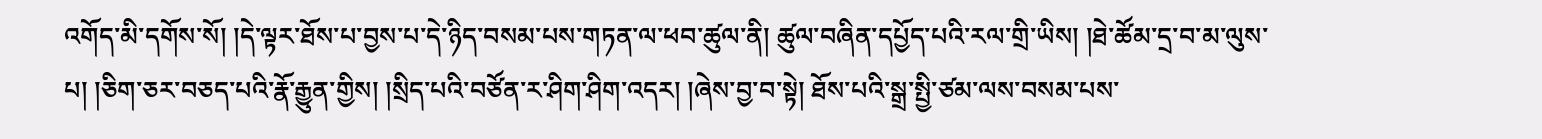འགོད་མི་དགོས་སོ། །དེ་ལྟར་ཐོས་པ་བྱས་པ་དེ་ཉིད་བསམ་པས་གཏན་ལ་ཕབ་ཚུལ་ནི། ཚུལ་བཞིན་དཔྱོད་པའི་རལ་གྲི་ཡིས། །ཐེ་ཚོམ་དྲ་བ་མ་ལུས་པ། །ཅིག་ཅར་བཅད་པའི་རྣོ་རྒྱུན་གྱིས། །སྲིད་པའི་བཙོན་ར་ཤིག་ཤིག་འདར། །ཞེས་བྱ་བ་སྟེ། ཐོས་པའི་སྒྲ་སྤྱི་ཙམ་ལས་བསམ་པས་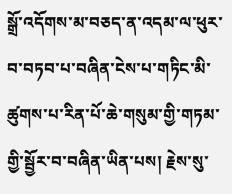སྒྲོ་འདོགས་མ་བཅད་ན་འདམ་ལ་ཕུར་བ་བཏབ་པ་བཞིན་ངེས་པ་གཏིང་མི་ཚུགས་པ་རིན་པོ་ཆེ་གསུམ་གྱི་གཏམ་གྱི་སྦྱོར་བ་བཞིན་ཡིན་པས། རྗེས་སུ་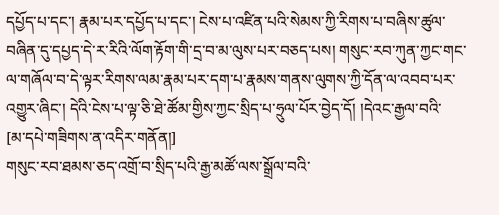དཔྱོད་པ་དང་། རྣམ་པར་དཔྱོད་པ་དང་། ངེས་པ་འཛིན་པའི་སེམས་ཀྱི་རིགས་པ་བཞིས་ཚུལ་བཞིན་དུ་དཔྱད་དེ་ར་རིའི་ལོག་རྟོག་གི་དྲ་བ་མ་ལུས་པར་བཅད་པས། གསུང་རབ་ཀུན་ཀྱང་གང་ལ་གཞོལ་བ་དེ་ལྟར་རིགས་ལམ་རྣམ་པར་དག་པ་རྣམས་གནས་ལུགས་ཀྱི་དོན་ལ་འབབ་པར་འགྱུར་ཞིང་། དེའི་ངེས་པ་ལྟ་ཅི་ཐེ་ཚོམ་གྱིས་ཀྱང་སྲིད་པ་ཧྲུལ་པོར་བྱེད་དོ། །དེའང་རྒྱལ་བའི་
[མ་དཔེ་གཟིགས་ན་འདིར་གནོན།]
གསུང་རབ་ཐམས་ཅད་འགྲོ་བ་སྲིད་པའི་རྒྱ་མཚོ་ལས་སྒྲོལ་བའི་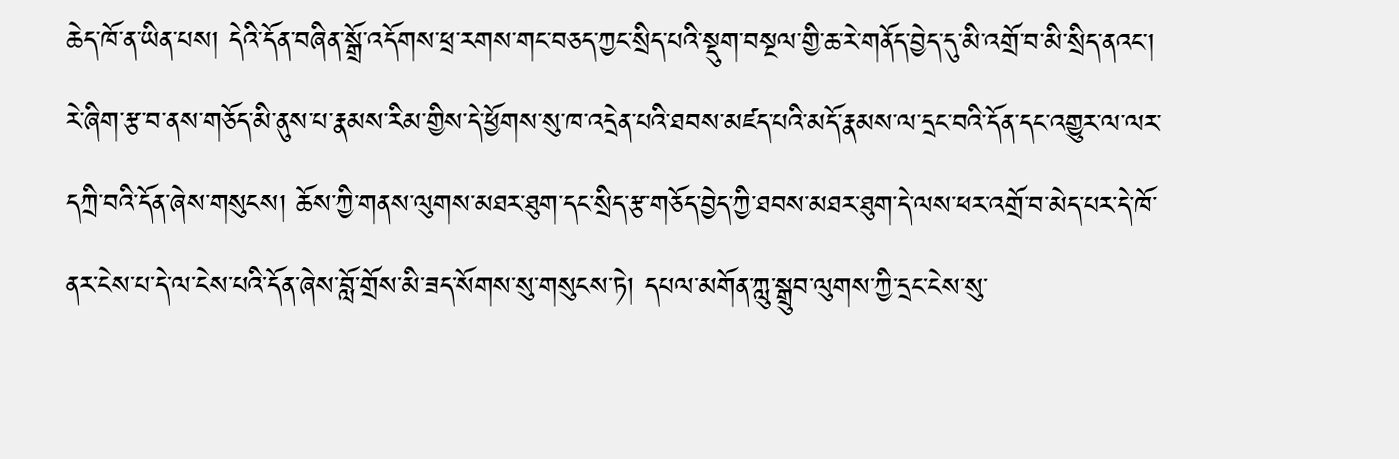ཆེད་ཁོ་ན་ཡིན་པས། དེའི་དོན་བཞིན་སྒྲོ་འདོགས་ཕྲ་རགས་གང་བཅད་ཀྱང་སྲིད་པའི་སྡུག་བསྔལ་གྱི་ཆ་རེ་གནོད་བྱེད་དུ་མི་འགྲོ་བ་མི་སྲིད་ནའང་། རེ་ཞིག་རྩ་བ་ནས་གཅོད་མི་ནུས་པ་རྣམས་རིམ་གྱིས་དེ་ཕྱོགས་སུ་ཁ་འདྲེན་པའི་ཐབས་མཛད་པའི་མདོ་རྣམས་ལ་དྲང་བའི་དོན་དང་འགྱུར་ལ་ལར་དཀྲི་བའི་དོན་ཞེས་གསུངས། ཆོས་ཀྱི་གནས་ལུགས་མཐར་ཐུག་དང་སྲིད་རྩ་གཅོད་བྱེད་ཀྱི་ཐབས་མཐར་ཐུག་དེ་ལས་ཕར་འགྲོ་བ་མེད་པར་དེ་ཁོ་ནར་ངེས་པ་དེ་ལ་ངེས་པའི་དོན་ཞེས་བློ་གྲོས་མི་ཟད་སོགས་སུ་གསུངས་ཏེ། དཔལ་མགོན་ཀླུ་སྒྲུབ་ལུགས་ཀྱི་དྲང་ངེས་སུ་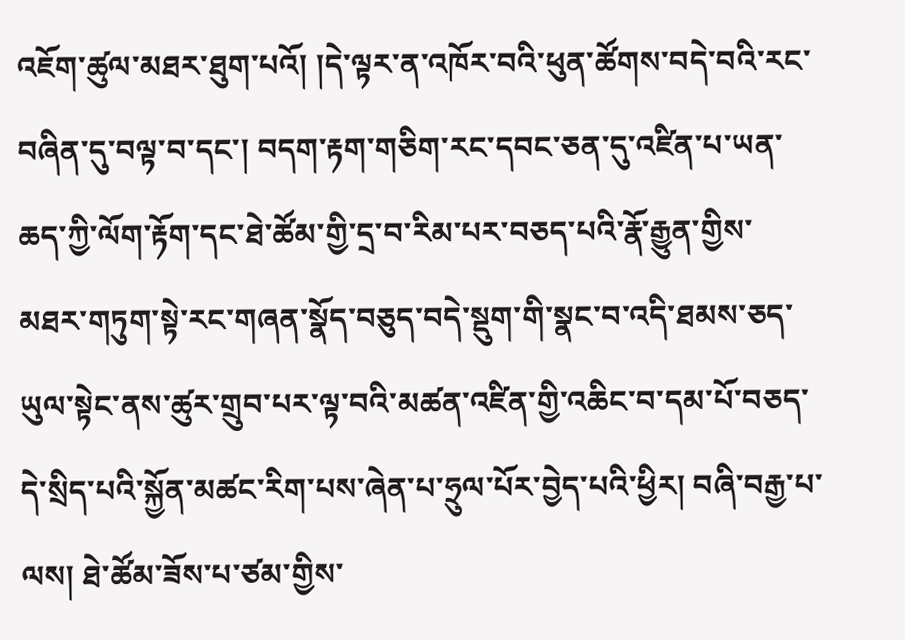འཇོག་ཚུལ་མཐར་ཐུག་པའོ། །དེ་ལྟར་ན་འཁོར་བའི་ཕུན་ཚོགས་བདེ་བའི་རང་བཞིན་དུ་བལྟ་བ་དང་། བདག་རྟག་གཅིག་རང་དབང་ཅན་དུ་འཛིན་པ་ཡན་ཆད་ཀྱི་ལོག་རྟོག་དང་ཐེ་ཚོམ་གྱི་དྲ་བ་རིམ་པར་བཅད་པའི་རྣོ་རྒྱུན་གྱིས་མཐར་གཏུག་སྟེ་རང་གཞན་སྣོད་བཅུད་བདེ་སྡུག་གི་སྣང་བ་འདི་ཐམས་ཅད་ཡུལ་སྟེང་ནས་ཚུར་གྲུབ་པར་ལྟ་བའི་མཚན་འཛིན་གྱི་འཆིང་བ་དམ་པོ་བཅད་དེ་སྲིད་པའི་སྐྱོན་མཚང་རིག་པས་ཞེན་པ་ཧྲུལ་པོར་བྱེད་པའི་ཕྱིར། བཞི་བརྒྱ་པ་ལས། ཐེ་ཚོམ་ཟོས་པ་ཙམ་གྱིས་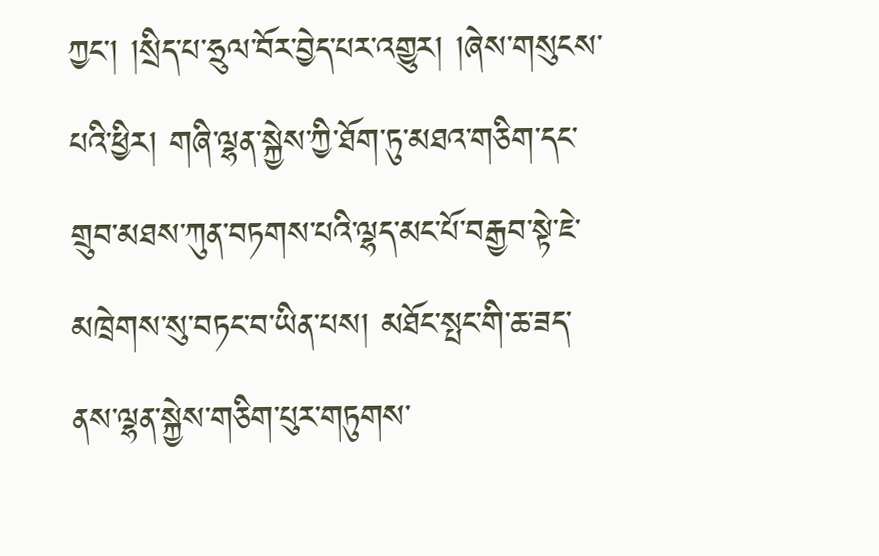ཀྱང་། །སྲིད་པ་ཧྲུལ་བོར་བྱེད་པར་འགྱུར། །ཞེས་གསུངས་པའི་ཕྱིར། གཞི་ལྷན་སྐྱེས་ཀྱི་ཐོག་ཏུ་མཐའ་གཅིག་དང་གྲུབ་མཐས་ཀུན་བཏགས་པའི་ལྷད་མང་པོ་བརྒྱབ་སྟེ་ཇེ་མཁྲེགས་སུ་བཏང་བ་ཡིན་པས། མཐོང་སྤང་གི་ཆ་ཟད་ནས་ལྷན་སྐྱེས་གཅིག་པུར་གཏུགས་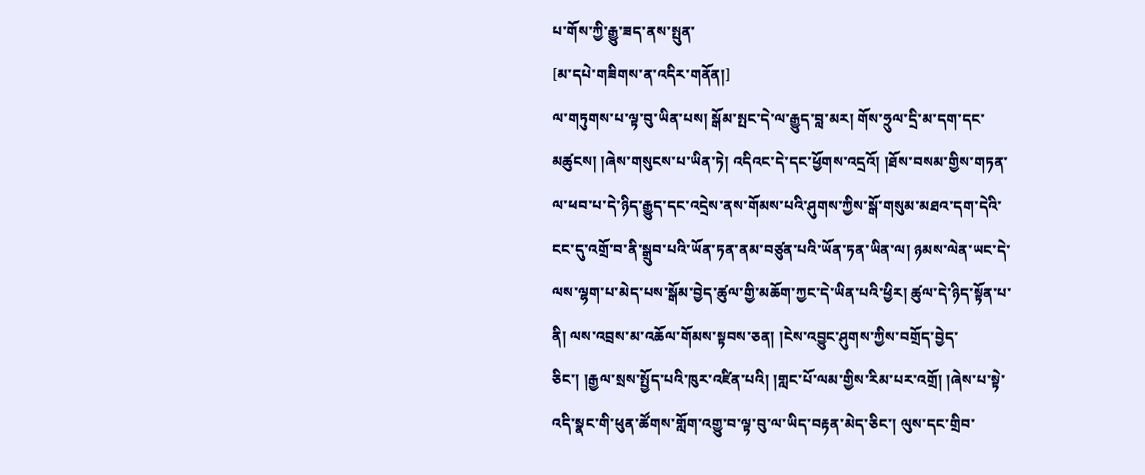པ་གོས་ཀྱི་རྒྱུ་ཟད་ནས་སྤུན་
[མ་དཔེ་གཟིགས་ན་འདིར་གནོན།]
ལ་གཏུགས་པ་ལྟ་བུ་ཡིན་པས། སྒོམ་སྤང་དེ་ལ་རྒྱུད་བླ་མར། གོས་ཧྲུལ་དྲི་མ་དག་དང་མཚུངས། །ཞེས་གསུངས་པ་ཡིན་ཏེ། འདིའང་དེ་དང་ཕྱོགས་འདྲའོ། །ཐོས་བསམ་གྱིས་གཏན་ལ་ཕབ་པ་དེ་ཉིད་རྒྱུད་དང་འདྲེས་ནས་གོམས་པའི་ཤུགས་ཀྱིས་སྒོ་གསུམ་མཐའ་དག་དེའི་ངང་དུ་འགྲོ་བ་ནི་སྒྲུབ་པའི་ཡོན་ཏན་ནམ་བཙུན་པའི་ཡོན་ཏན་ཡིན་ལ། ཉམས་ལེན་ཡང་དེ་ལས་ལྷག་པ་མེད་པས་སྒོམ་བྱེད་ཚུལ་གྱི་མཆོག་ཀྱང་དེ་ཡིན་པའི་ཕྱིར། ཚུལ་དེ་ཉིད་སྟོན་པ་ནི། ལས་འབྲས་མ་འཆོལ་གོམས་སྟབས་ཅན། །ངེས་འབྱུང་ཤུགས་ཀྱིས་བགྲོད་བྱེད་ཅིང་། །རྒྱལ་སྲས་སྤྱོད་པའི་ཁུར་འཛིན་པའི། །གླང་པོ་ལམ་གྱིས་རིམ་པར་འགྲོ། །ཞེས་པ་སྟེ་འདི་སྣང་གི་ཕུན་ཚོགས་གློག་འགྱུ་བ་ལྟ་བུ་ལ་ཡིད་བརྟན་མེད་ཅིང་། ལུས་དང་གྲིབ་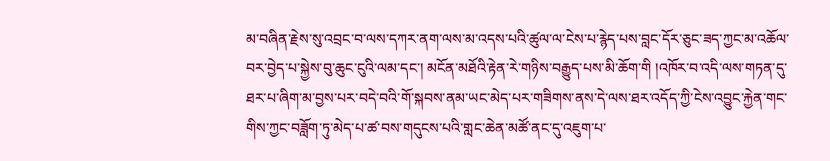མ་བཞིན་རྗེས་སུ་འབྲང་བ་ལས་དཀར་ནག་ལས་མ་འདས་པའི་ཚུལ་ལ་ངེས་པ་རྙེད་པས་བླང་དོར་ཅུང་ཟད་ཀྱང་མ་འཆོལ་བར་བྱེད་པ་སྐྱེས་བུ་ཆུང་ངུའི་ལམ་དང་། མངོན་མཐོའི་རྟེན་རེ་གཉིས་བརྒྱུད་པས་མི་ཆོག་གི །འཁོར་བ་འདི་ལས་གཏན་དུ་ཐར་པ་ཞིག་མ་བྱས་པར་བདེ་བའི་གོ་སྐབས་ནམ་ཡང་མེད་པར་གཟིགས་ནས་དེ་ལས་ཐར་འདོད་ཀྱི་ངེས་འབྱུང་རྐྱེན་གང་གིས་ཀྱང་བཟློག་ཏུ་མེད་པ་ཚ་བས་གདུངས་པའི་གླང་ཆེན་མཚོ་ནང་དུ་འཇུག་པ་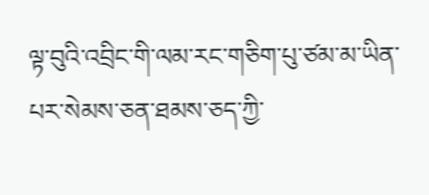ལྟ་བུའི་འབྲིང་གི་ལམ་རང་གཅིག་པུ་ཙམ་མ་ཡིན་པར་སེམས་ཅན་ཐམས་ཅད་ཀྱི་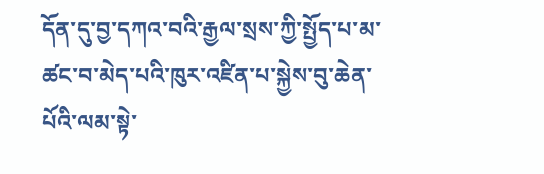དོན་དུ་བྱ་དཀའ་བའི་རྒྱལ་སྲས་ཀྱི་སྤྱོད་པ་མ་ཚང་བ་མེད་པའི་ཁུར་འཛིན་པ་སྐྱེས་བུ་ཆེན་པོའི་ལམ་སྟེ་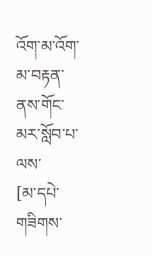འོག་མ་འོག་མ་བརྟན་ནས་གོང་མར་སློབ་པ་ལས་
[མ་དཔེ་གཟིགས་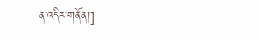ན་འདིར་གནོན།]